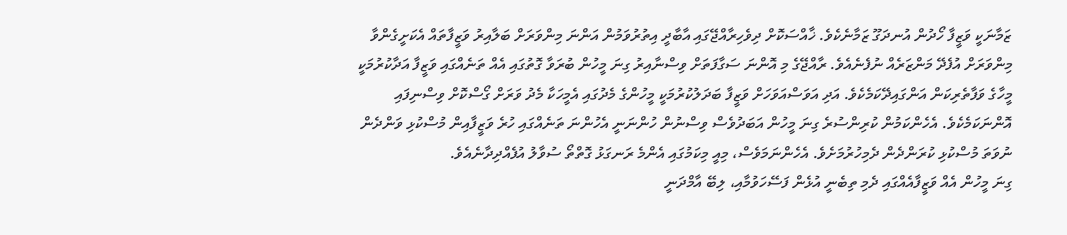ޒަމާނަކީ ވަޒީފާ ހޯދުން އުނދަގޫ ޒަމާނެކެވެ. ޚާއްސަކޮށް ދިވެހިރާއްޖޭގައި އާބާދީ އިތުރުވަމުން އަންނަ މިންވަރަށް ބަލާއިރު ވަޒީފާތައް އެކަށީގެންވާ މިންވަރަށް އުފެދޭ މަންޒަރެއް ނުފެނެއެވެ. ރާއްޖޭގެ މި އޮންނަ ސަގާފަތަށް ވިސްނާއިރު ގިނަ މީހުން ބުރަވާ ގޮތުގައި އެއް ތަނެއްގައި ވަޒީފާ އަދާކުރުމަކީ މީހާގެ ވަފާތެރިކަން އަންގައިދޭކަމެކެވެ. އަދި އަވަސްއަވަހަށް ވަޒީފާ ބަދަލުކުރުމަކީ މީހުންގެ މެދުގައި އެމީހަކާ މެދު ވަރަށް ގޯސްކޮށް ވިސްނިފައި އޮންނަކަމެކެވެ. އެހެންކަމުން ކުރިންސުރެ ގިނަ މީހުން އަބަދުވެސް ވިސްނުން ހުންނަނީ އެހުންނަ ތަނެއްގައި ހުރެ ވަޒީފާއިން މުސްކުޅި ވަންދެން ނުވަތަ މުސްކުޅި ކުރަންދެން ދެމިހުރުމަށެވެ. އެހެންނަމަވެސް، މިއީ މިކަމުގައި އެންމެ ރަނގަޅު ގޮތްތޯ ސުވާލު އުފެއްދިދާނެއެވެ.
ގިނަ މީހުން އެއް ވަޒީފާއެއްގައި ދެމި ތިބެނީ އުޅެން ފަސޭހަވުމާއި، ލިބޭ އާމްދަނީ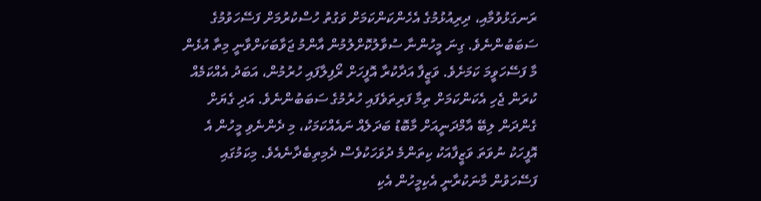ރަނގަޅުވުމާއި، ދިރިއުޅުމުގެ އެހެންކަންކަމަށް ވަގުތު ހުސްކުރުމަށް ފަސޭހަވުމުގެ ސަބަބުންނެވެ. ގިނަ މީހުންނާ ސުވާލުކޮށްލުމުން އާންމު ޖަވާބަކަށްވާނީ މިތާ އުޅެން މާ ފަސޭހަވީމަ ކަމަށެވެ. ވަޒީފާ އަދާކުރާ އޮފީހަށް ރޯފިލާފައި ހުރުމުން، އަބަދު އެއްކަމެއް ކުރަން ޖެހި އެކަންކަމަށް ތިމާ ފަރިތަވެފައި ހުރުމުގެ ސަބަބުންނެވެ. އަދި ގެޔަށް ގެންދަން ލިބޭ އާމްދަނީއަށް މާބޮޑު ބަދަލެއް ނައެއްކަމަކު، މި ދެންނެވި މީހުން އެ އޮފީހަކު ނުވަތަ ވަޒީފާއަކު ކިތަންމެ ދުވަހަކުވެސް ދެމިތިބެދާނެއެވެ. މިކަމުގައި ފަސޭހަވުން މާނަކުރާނީ އެކިމީހުން އެކި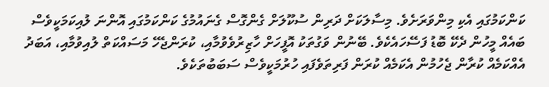ކަންކަމުގައި އެކި މިންވަރަށެވެ. މިސާލަކަށް ދަރިން ސުކޫލަށް ގެންގޮސް ގެނައުމުގެ ކަންކަމުގައި އޮންނަ ލުއިކަމަކީވެސް ބައެއް މީހުން ދެކޭ ބޮޑު ފަސޭހައެކެވެ. ބޭނުން ވަގުތަކު އޮފީހަށް ހާޒިރުވެވުމާއި، ކުރަންޖެހޭ މަސައްކަތް ލުއިވުމާއި، އަބަދު އެއްކަމެއް ކުރާން ޖެހުމުން އެކަމެއް ކުރަން ފަރިތަވެފައި ހުރުމަކީވެސް ސަބަބުތަކެވެ.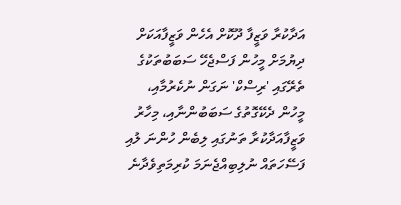އަދާކުރާ ވަޒީފާ ދޫކޮށް އެހެން ވަޒީފާއަކަށް ދިޔުމަށް މީހުން ފަސްޖެހޭ ސަބަބުތަކުގެ ތެރޭގައި 'ރިސްކް' ނަގަން ނުކެރުމާއި، މީހުން ދެކޭގޮތުގެ ސަބަބުންނާއި، މިހާރު ވަޒީފާއަދާކުރާ ތަނުގައި ލިބެން ހުންނަ ލުއި ފަސޭހަތައް ނުލިބިއްޖެނަމަ ކުރިމަތިވެދާނެ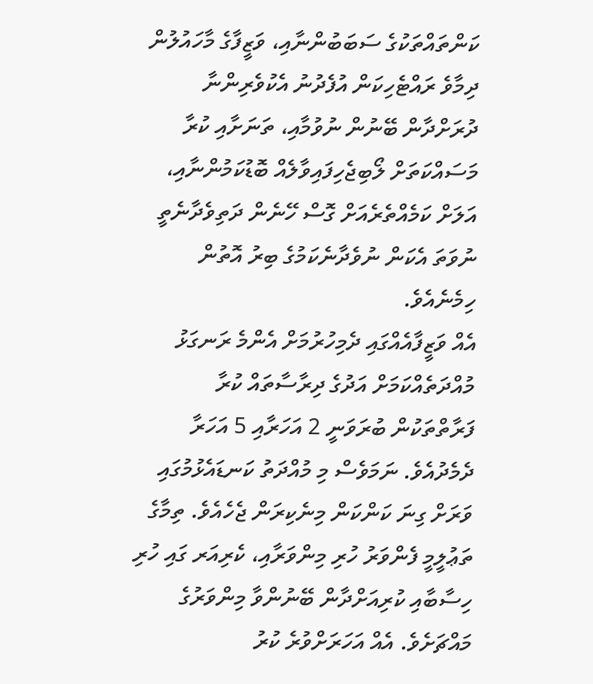ކަންތައްތަކުގެ ސަބަބުންނާއި، ވަޒީފާގެ މާހައުލުން ދިމާވެ ރައްޓެހިކަން އުފެދުނު އެކުވެރިންނާ ދުރަށްދާން ބޭނުން ނުވުމާއި، ތަނަށާއި ކުރާ މަސައްކަތަށް ލޯބިޖެހިފައިވާލެއް ބޮޑުކަމުންނާއި، އަލަށް ކަމެއްތެރެއަށް ގޮސް ހޭނެން ދަތިވެދާނެތީ ނުވަތަ އެކަން ނުވެދާނެކަމުގެ ބިރު އޮތުން ހިމެނެއެވެ.
އެއް ވަޒީފާއެއްގައި ދެމިހުރުމަށް އެންމެ ރަނގަޅު މުއްދަތެއްކަމަށް އަދުގެ ދިރާސާތައް ކުރާ ފަރާތްތަކުން ބުރަވަނީ 2 އަހަރާއި 5 އަހަރާ ދެމެދުއެވެ. ނަމަވެސް މި މުއްދަތު ކަނޑައެޅުމުގައި ވަރަށް ގިނަ ކަންކަން މިނެކިރަން ޖެހެއެވެ. ތިމާގެ ތަޢުލީމީ ފެންވަރު ހުރި މިންވަރާއި، ކެރިއަރ ގައި ހުރި ހިސާބާއި ކުރިއަށްދާން ބޭނުންވާ މިންވަރުގެ މައްޗަށެވެ. އެއް އަހަރަށްވުރެ ކުރު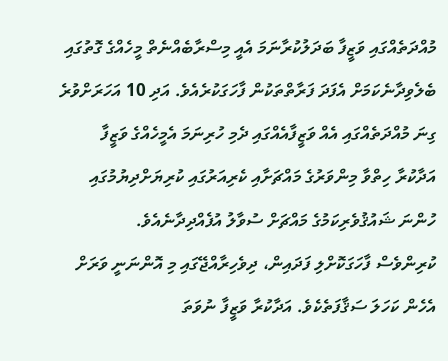މުއްދަތެއްގައި ވަޒީފާ ބަދަލުކުރާނަމަ އެއީ މިސްރާބެއްނެތް މީހެއްގެ ގޮތުގައި ބެލެވިދާނެކަމަށް އެފަދަ ފަރާތްތަކުން ފާހަގަކުރެއެވެ. އަދި 10 އަހަރަށްވުރެ ގިނަ މުއްދަތެއްގައި އެއް ވަޒީފާއެއްގައި ދެމި ހުރިނަމަ އެމީހެއްގެ ވަޒީފާ އަދާކުރާ ހިތްވާ މިންވަރުގެ މައްޗަށާއި ކެރިއަރުގައި ކުރިޔަށްދިޔުމުގައި ހުންނަ ޝައުޤުވެރިކަމުގެ މައްޗަށް ސުވާލު އުފެއްދިދާނެއެވެ.
ކުރިންވެސް ފާހަގަކޮށްލި ފަދައިން، ދިވެހިރާއްޖޭގައި މި އޮންނަނީ ވަރަށް އެހެން ކަހަލަ ސަޤާފަތެކެވެ. އަދާކުރާ ވަޒީފާ ނުވަތަ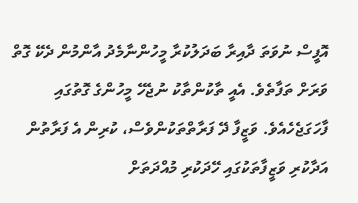އޮފީސް ނުވަތަ ދާއިރާ ބަދަލުކުރާ މީހުންނާމެދު އާންމުން ދެކޭ ގޮތް ވަރަށް ތަފާތެވެ. އެއީ ތާކުންތާކު ނުޖެހޭ މީހުންގެ ގޮތުގައި ފާހަގަޖެހެއެވެ. ވަޒީފާ ދޭ ފަރާތްތަކުންވެސް، ކުރިން އެ ފަރާތުން އަދާކުރި ވަޒީފާތަކުގައި ހޭދަކުރި މުއްދަތަށް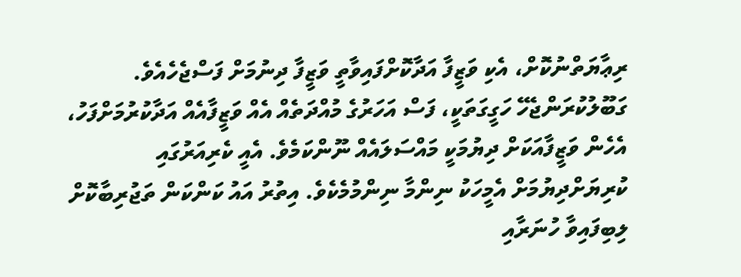ރިޢާޔަތްނުކޮށް، އެކި ވަޒީފާ އަދާކޮށްފައިވާތީ ވަޒީފާ ދިނުމަށް ފަސްޖެހެއެވެ.
ގަބޫލުކުރަންޖެހޭ ހަގީގަތަކީ، ފަސް އަހަރުގެ މުއްދަތެއް އެއް ވަޒީފާއެއް އަދާކުރުމަށްފަހު، އެހެން ވަޒީފާއަކަށް ދިޔުމަކީ މައްސަލައެއް ނޫންކަމެވެ. އެއީ ކެރިއަރުގައި ކުރިޔަށްދިޔުމަށް އެމީހަކު ނިންމާ ނިންމުމެކެވެ. އިތުރު އައު ކަންކަން ތަޖުރިބާކޮށް ލިބިފައިވާ ހުނަރާއި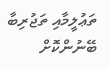ތަޢުލީމާއި ތަޖުރިބާ ބޭނުންކޮށް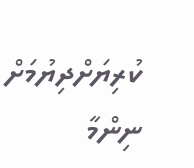ކުރިޔަށްދިޔުމަށް ނިންމާ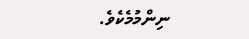ނިންމުމެކެވެ.